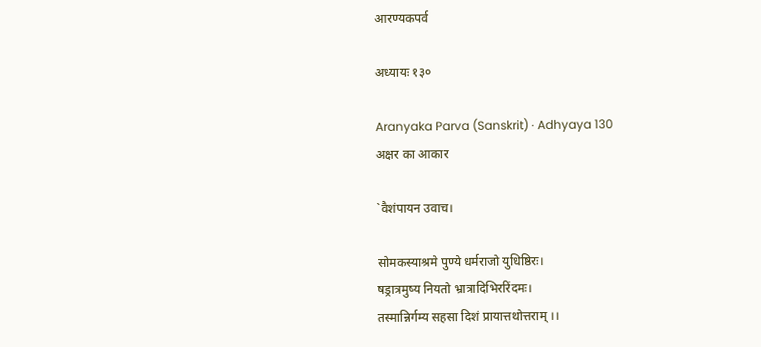आरण्यकपर्व

अध्यायः १३०

Aranyaka Parva (Sanskrit) · Adhyaya 130
अक्षर का आकार

`वैशंपायन उवाच।

सोमकस्याश्रमे पुण्ये धर्मराजो युधिष्ठिरः।
षड्रात्रमुष्य नियतो भ्रात्रादिभिररिंदमः।
तस्मान्निर्गम्य सहसा दिशं प्रायात्तथोत्तराम् ।।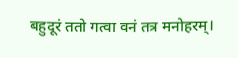बहुदूरं ततो गत्वा वनं तत्र मनोहरम्।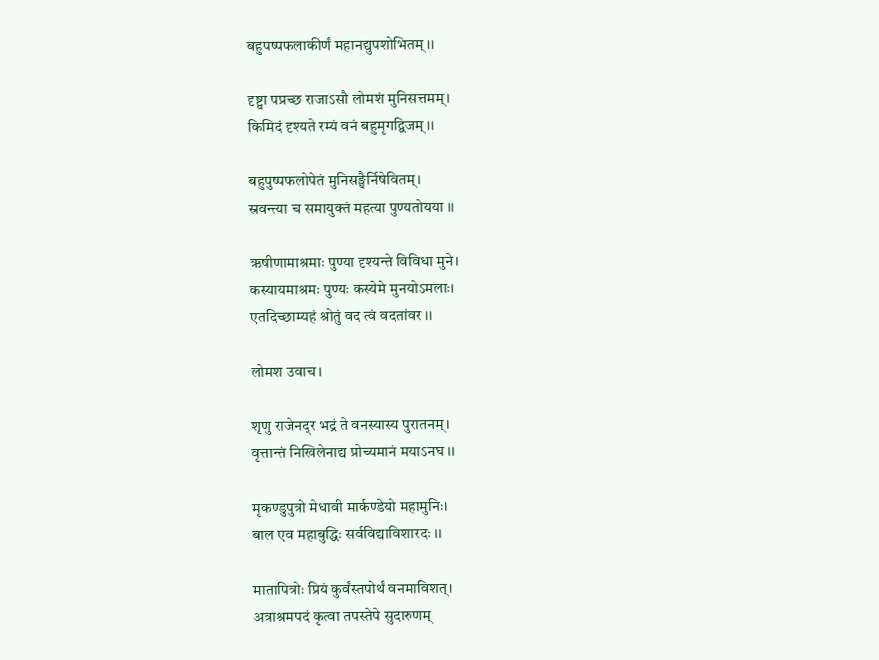बहुपष्पफलाकीर्णं महानद्युपशोभितम् ।।

दृष्ट्वा पप्रच्छ राजाऽसौ लोमशं मुनिसत्तमम्।
किमिदं दृश्यते रम्यं वनं बहुमृगद्विजम् ।।

बहुपुष्पफलोपेतं मुनिसङ्घैर्निषेवितम्।
स्रवन्त्या च समायुक्तं महत्या पुण्यतोयया ।।

ऋषीणामाश्रमाः पुण्या दृश्यन्ते विविधा मुने।
कस्यायमाश्रमः पुण्यः कस्येमे मुनयोऽमलाः।
एतदिच्छाम्यहं श्रोतुं वद त्वं वदतांवर ।।

लोमश उवाच।

शृणु राजेनद्‌र भद्रं ते वनस्यास्य पुरातनम्।
वृत्तान्तं निखिलेनाद्य प्रोच्यमानं मयाऽनघ ।।

मृकण्डुपुत्रो मेधावी मार्कण्डेयो महामुनिः।
बाल एव महाबुद्धिः सर्वविद्याविशारदः ।।

मातापित्रोः प्रियं कुर्वंस्तपोर्थं वनमाविशत्।
अत्राश्रमपदं कृत्वा तपस्तेपे सुदारुणम्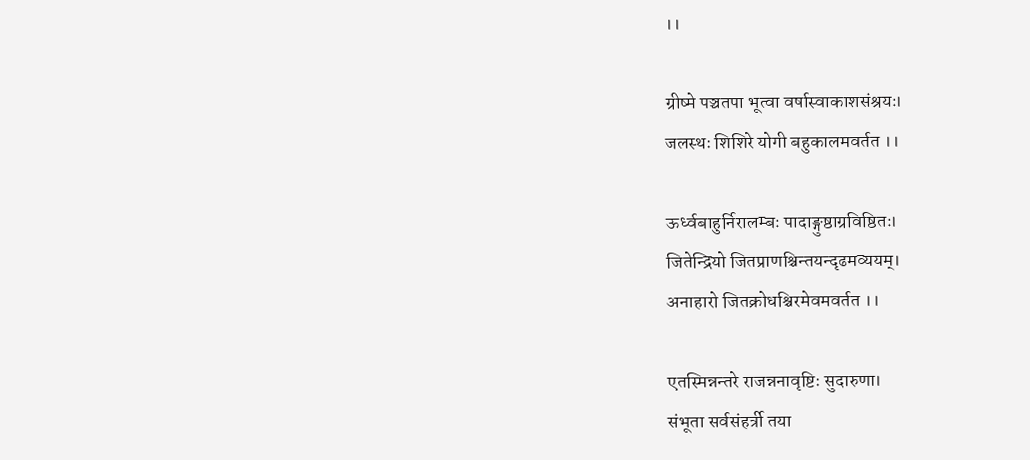।।

ग्रीष्मे पञ्चतपा भूत्वा वर्षास्वाकाशसंश्रयः।
जलस्थः शिशिरे योगी बहुकालमवर्तत ।।

ऊर्ध्वबाहुर्निरालम्बः पादाङ्गुष्ठाग्रविष्ठितः।
जितेन्द्रियो जितप्राणश्चिन्तयन्दृढमव्ययम्।
अनाहारो जितक्रोधश्चिरमेवमवर्तत ।।

एतस्मिन्नन्तरे राजन्ननावृष्टिः सुदारुणा।
संभूता सर्वसंहर्त्री तया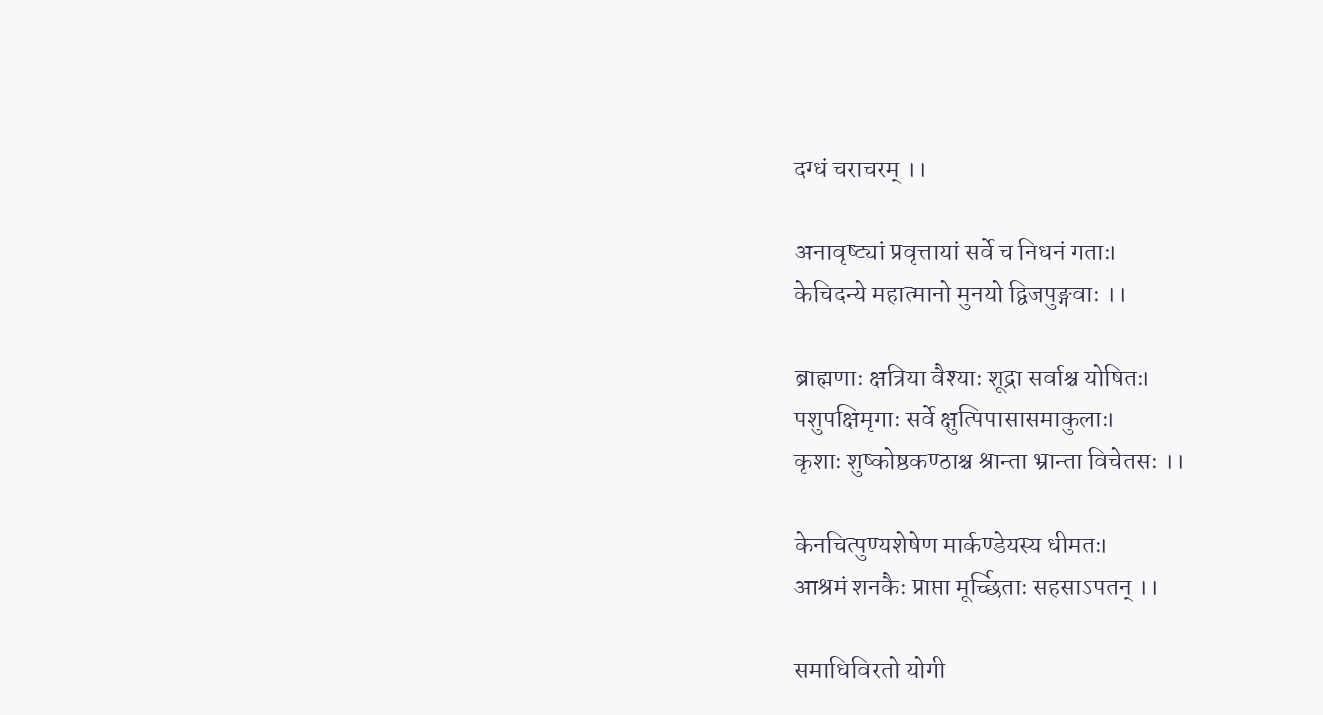दग्धं चराचरम् ।।

अनावृष्ट्यां प्रवृत्तायां सर्वे च निधनं गताः।
केचिदन्ये महात्मानो मुनयो द्विजपुङ्गवाः ।।

ब्राह्मणाः क्षत्रिया वैश्याः शूद्रा सर्वाश्च योषितः।
पशुपक्षिमृगाः सर्वे क्षुत्पिपासासमाकुलाः।
कृशाः शुष्कोष्ठकण्ठाश्च श्रान्ता भ्रान्ता विचेतसः ।।

केनचित्पुण्यशेषेण मार्कण्डेयस्य धीमतः।
आश्रमं शनकैः प्राप्ता मूर्च्छिताः सहसाऽपतन् ।।

समाधिविरतो योगी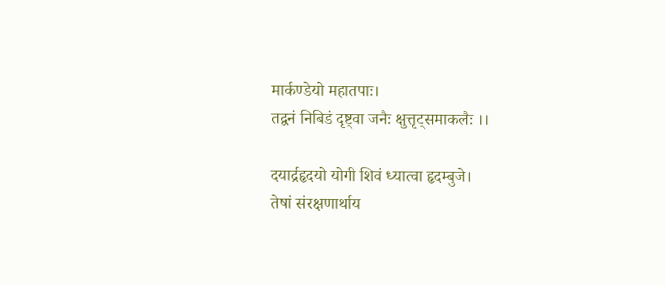मार्कण्डेयो महातपाः।
तद्वनं निबिडं दृष्ट्वा जनैः क्षुत्तृट्समाकलैः ।।

दयार्द्रहृदयो योगी शिवं ध्यात्वा हृदम्बुजे।
तेषां संरक्षणार्थाय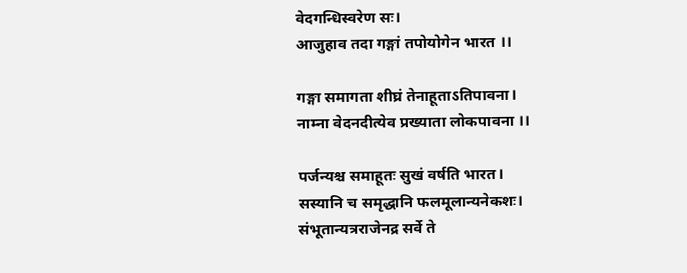वेदगन्धिस्वरेण सः।
आजुहाव तदा गङ्गां तपोयोगेन भारत ।।

गङ्गा समागता शीघ्रं तेनाहूताऽतिपावना।
नाम्ना वेदनदीत्येव प्रख्याता लोकपावना ।।

पर्जन्यश्च समाहूतः सुखं वर्षति भारत।
सस्यानि च समृद्धानि फलमूलान्यनेकशः।
संभूतान्यत्रराजेनद्र सर्वे ते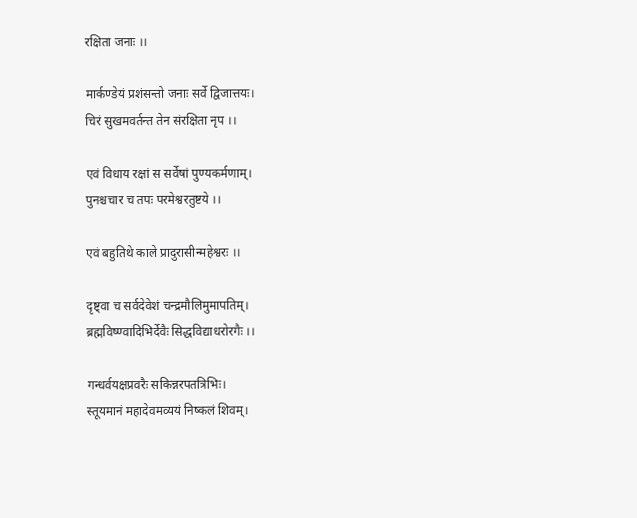रक्षिता जनाः ।।

मार्कण्डेयं प्रशंसन्तो जनाः सर्वे द्विजात्तयः।
चिरं सुखमवर्तन्त तेन संरक्षिता नृप ।।

एवं विधाय रक्षां स सर्वेषां पुण्यकर्मणाम्।
पुनश्चचार च तपः परमेश्वरतुष्टये ।।

एवं बहुतिथे काले प्रादुरासीन्महेश्वरः ।।

दृष्ट्वा च सर्वदेवेशं चन्द्रमौलिमुमापतिम्।
ब्रह्मविष्ण्वादिभिर्देवैः सिद्धविद्याधरोरगैः ।।

गन्धर्वयक्षप्रवरैः सकिन्नरपतत्रिभिः।
स्तूयमानं महादेवमव्ययं निष्कलं शिवम्।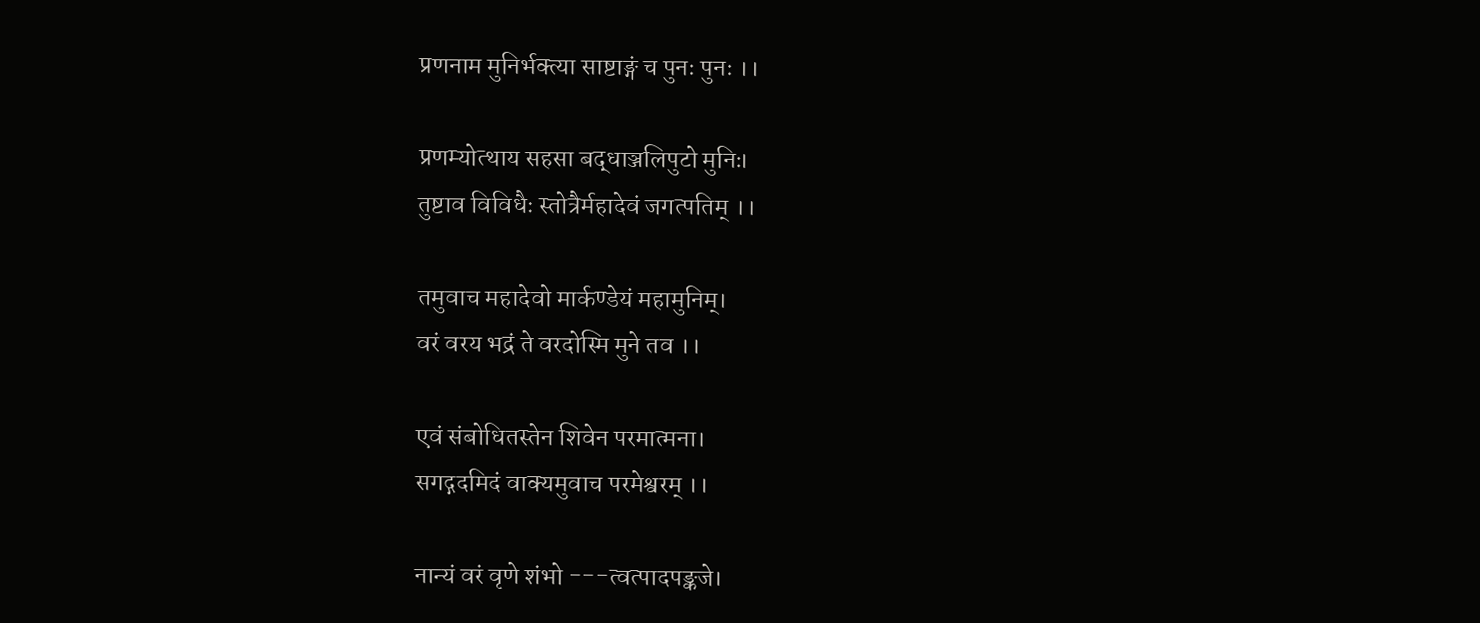प्रणनाम मुनिर्भक्त्या साष्टाङ्गं च पुनः पुनः ।।

प्रणम्योत्थाय सहसा बद्धाञ्जलिपुटो मुनिः।
तुष्टाव विविधैः स्तोत्रैर्महादेवं जगत्पतिम् ।।

तमुवाच महादेवो मार्कण्डेयं महामुनिम्।
वरं वरय भद्रं ते वरदोस्मि मुने तव ।।

एवं संबोधितस्तेन शिवेन परमात्मना।
सगद्गदमिदं वाक्यमुवाच परमेश्वरम् ।।

नान्यं वरं वृणे शंभो ---त्वत्पादपङ्कजे।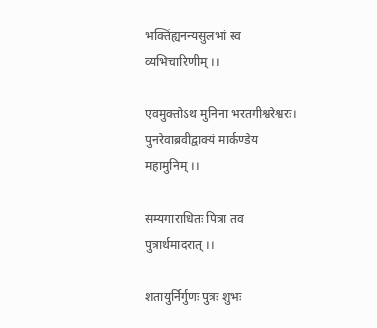भक्तिंह्यनन्यसुलभां स्व व्यभिचारिणीम् ।।

एवमुक्तोऽथ मुनिना भरतगीश्वरेश्वरः।
पुनरेवाब्रवीद्वाक्यं मार्कण्डेय महामुनिम् ।।

सम्यगाराधितः पित्रा तव पुत्रार्थमादरात् ।।

शतायुर्निर्गुणः पुत्रः शुभः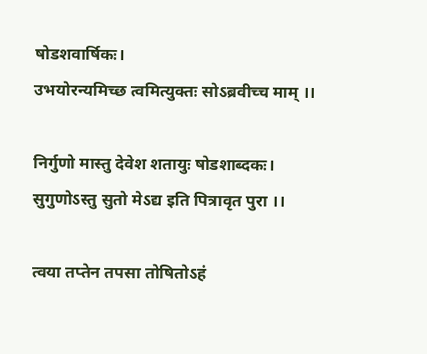षोडशवार्षिकः।
उभयोरन्यमिच्छ त्वमित्युक्तः सोऽब्रवीच्च माम् ।।

निर्गुणो मास्तु देवेश शतायुः षोडशाब्दकः।
सुगुणोऽस्तु सुतो मेऽद्य इति पित्रावृत पुरा ।।

त्वया तप्तेन तपसा तोषितोऽहं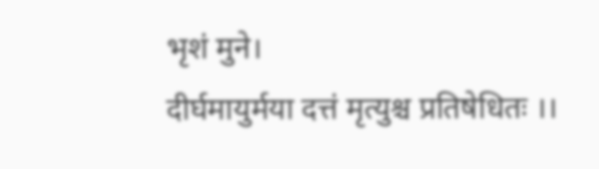भृशं मुने।
दीर्घमायुर्मया दत्तं मृत्युश्च प्रतिषेधितः ।।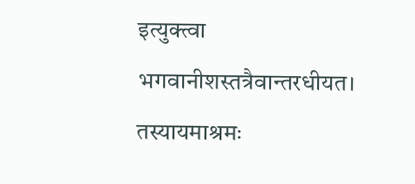इत्युक्त्वा भगवानीशस्तत्रैवान्तरधीयत।
तस्यायमाश्रमः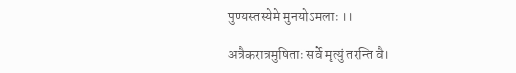पुण्यस्तस्येमे मुनयोऽमलाः ।।

अत्रैकरात्रमुषिताः सर्वे मृत्युं तरन्ति वै।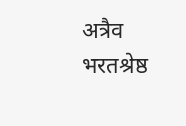अत्रैव भरतश्रेष्ठ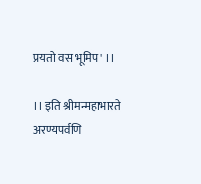प्रयतो वस भूमिप' ।।

।। इति श्रीमन्महाभारते अरण्यपर्वणि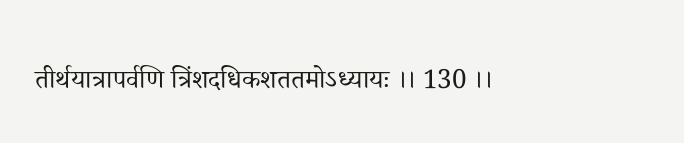तीर्थयात्रापर्वणि त्रिंशदधिकशततमोऽध्यायः ।। 130 ।।